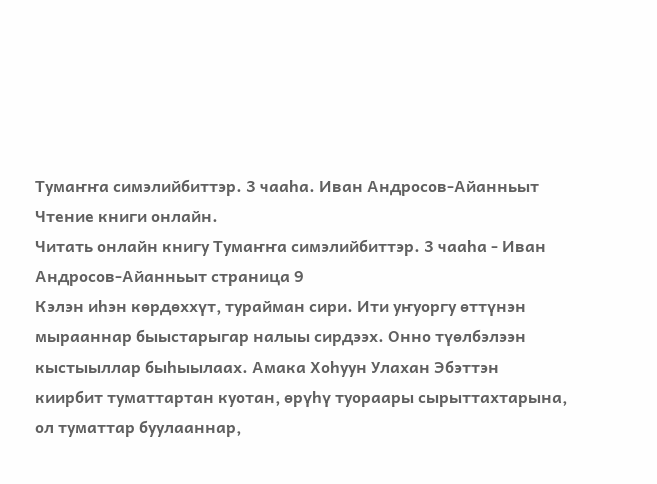Тумаҥҥа симэлийбиттэр. 3 чааһа. Иван Андросов-Айанньыт
Чтение книги онлайн.
Читать онлайн книгу Тумаҥҥа симэлийбиттэр. 3 чааһа - Иван Андросов-Айанньыт страница 9
Кэлэн иһэн көрдөххүт, турайман сири. Ити уҥуоргу өттүнэн мырааннар быыстарыгар налыы сирдээх. Онно түөлбэлээн кыстыыллар быһыылаах. Амака Хоһуун Улахан Эбэттэн киирбит туматтартан куотан, өрүһү туораары сырыттахтарына, ол туматтар буулааннар,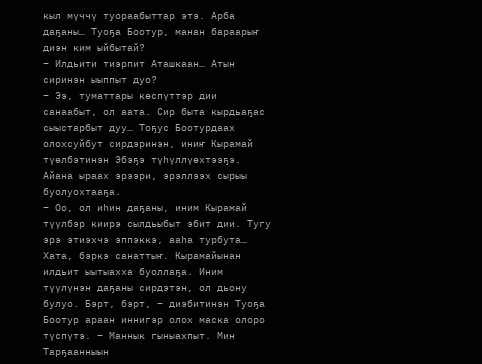кыл мүччү туораабыттар этэ. Арба даҕаны… Туоҕа Боотур, манан бараарыҥ диэн ким ыйбытай?
– Илдьити тиэрпит Аташкаан… Атын сиринэн ыыппыт дуо?
– Ээ, туматтары көспүттэр дии санаабыт, ол аата. Сир быта кырдьаҕас сыыстарбыт дуу… Тоҕус Боотурдаах олохсуйбут сирдэринэн, иниҥ Кырамай түөлбэтинэн Эбэҕэ түһүллүөхтээҕэ. Айана ыраах эрээри, эрэллээх сырыы буолуохтааҕа.
– Оо, ол иһин даҕаны, иним Кырамай түүлбэр киирэ сылдьыбыт эбит дии. Тугу эрэ этиэхчэ эппэккэ, ааһа турбута… Хата, бэркэ санаттыҥ. Кырамайынан илдьит ыытыахха буоллаҕа. Иним түүлүнэн даҕаны сирдэтэн, ол дьону булуо. Бэрт, бэрт, – диэбитинэн Туоҕа Боотур араан иннигэр олох маска олоро түспүтэ. – Маннык гыныахпыт. Мин Тарҕаанныын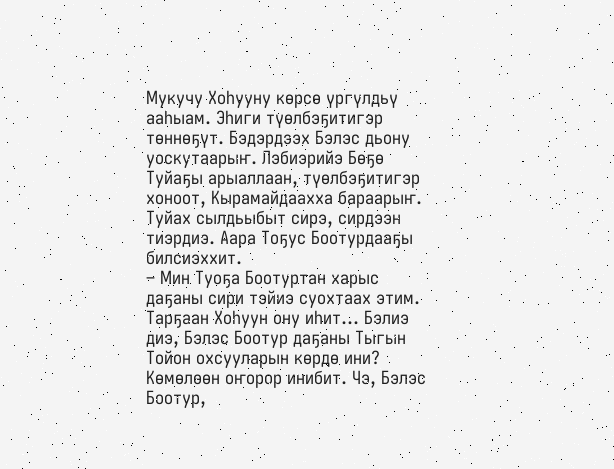Мукучу Хоһууну көрсө үргүлдьү ааһыам. Эһиги түөлбэҕитигэр төннөҕүт. Бэдэрдээх Бэлэс дьону уоскутаарыҥ. Лэбиэрийэ Бөҕө Туйаҕы арыаллаан, түөлбэҕитигэр хоноот, Кырамайдаахха бараарыҥ. Туйах сылдьыбыт сирэ, сирдээн тиэрдиэ. Аара Тоҕус Боотурдааҕы билсиэххит.
– Мин Туоҕа Боотуртан харыс даҕаны сири тэйиэ суохтаах этим. Тарҕаан Хоһуун ону иһит… Бэлиэ диэ, Бэлэс Боотур даҕаны Тыгын Тойон охсууларын көрдө ини? Көмөлөөн оҥорор инибит. Чэ, Бэлэс Боотур,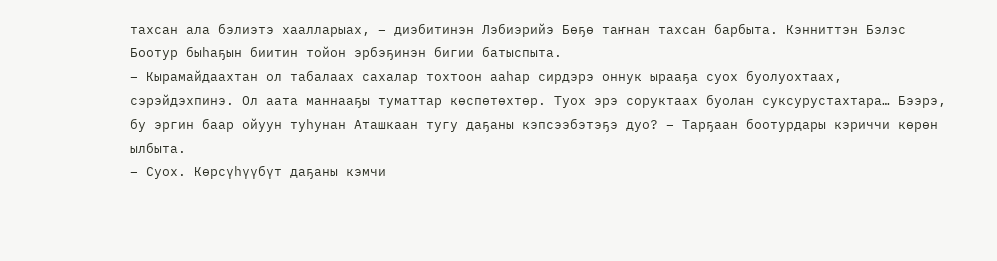тахсан ала бэлиэтэ хаалларыах, – диэбитинэн Лэбиэрийэ Бөҕө таҥнан тахсан барбыта. Кэнниттэн Бэлэс Боотур быһаҕын биитин тойон эрбэҕинэн бигии батыспыта.
– Кырамайдаахтан ол табалаах сахалар тохтоон ааһар сирдэрэ оннук ырааҕа суох буолуохтаах, сэрэйдэхпинэ. Ол аата маннааҕы туматтар көспөтөхтөр. Туох эрэ соруктаах буолан суксурустахтара… Бээрэ, бу эргин баар ойуун туһунан Аташкаан тугу даҕаны кэпсээбэтэҕэ дуо? – Тарҕаан боотурдары кэриччи көрөн ылбыта.
– Суох. Көрсүһүүбүт даҕаны кэмчи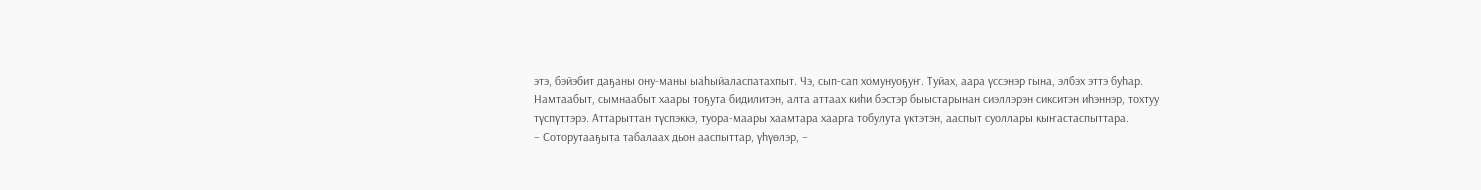этэ, бэйэбит даҕаны ону-маны ыаһыйаласпатахпыт. Чэ, сып-сап хомунуоҕуҥ. Туйах, аара үссэнэр гына, элбэх эттэ буһар.
Намтаабыт, сымнаабыт хаары тоҕута бидилитэн, алта аттаах киһи бэстэр быыстарынан сиэллэрэн сикситэн иһэннэр, тохтуу түспүттэрэ. Аттарыттан түспэккэ, туора-маары хаамтара хаарга тобулута үктэтэн, ааспыт суоллары кыҥастаспыттара.
– Соторутааҕыта табалаах дьон ааспыттар, үһүөлэр, –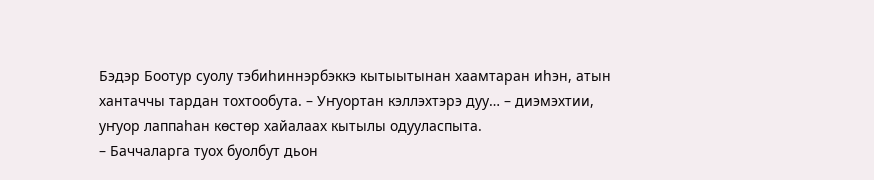Бэдэр Боотур суолу тэбиһиннэрбэккэ кытыытынан хаамтаран иһэн, атын хантаччы тардан тохтообута. – Уҥуортан кэллэхтэрэ дуу… – диэмэхтии, уҥуор лаппаһан көстөр хайалаах кытылы одууласпыта.
– Баччаларга туох буолбут дьон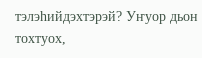тэлэһийдэхтэрэй? Уҥуор дьон тохтуох,